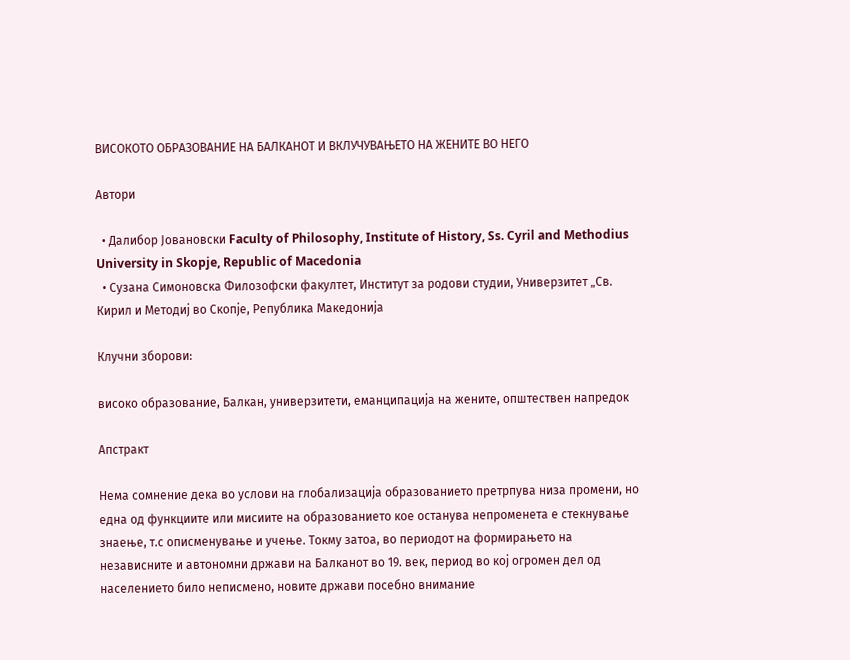ВИСОКОТО ОБРАЗОВАНИЕ НА БАЛКАНОТ И ВКЛУЧУВАЊЕТО НА ЖЕНИТЕ ВО НЕГО

Автори

  • Далибор Јовановски Faculty of Philosophy, Institute of History, Ss. Cyril and Methodius University in Skopje, Republic of Macedonia
  • Сузана Симоновска Филозофски факултет, Институт за родови студии, Универзитет „Св. Кирил и Методиј во Скопје, Република Македонија

Клучни зборови:

високо образование, Балкан, универзитети, еманципација на жените, општествен напредок

Апстракт

Нема сомнение дека во услови на глобализација образованието претрпува низа промени, но една од функциите или мисиите на образованието кое останува непроменета е стекнување знаење, т.с описменување и учење. Токму затоа, во периодот на формирањето на независните и автономни држави на Балканот во 19. век, период во кој огромен дел од населението било неписмено, новите држави посебно внимание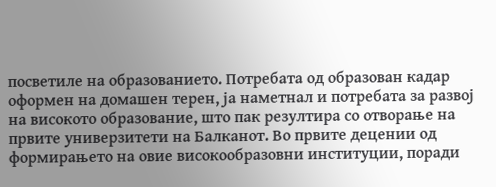посветиле на образованието. Потребата од образован кадар oформен на домашен терен, ја наметнал и потребата за развој на високото образование, што пак резултира со отворање на првите универзитети на Балканот. Во првите децении од формирањето на овие високообразовни институции, поради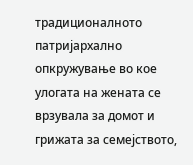традиционалното патријархално опкружување во кое улогата на жената се врзувала за домот и грижата за семејството,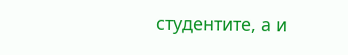студентите, а и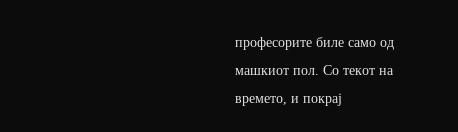професорите биле само од машкиот пол. Со текот на времето, и покрај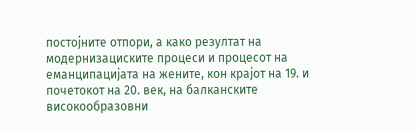постојните отпори, а како резултат на модернизациските процеси и процесот на еманципацијата на жените, кон крајот на 19. и почетокот на 20. век, на балканските високообразовни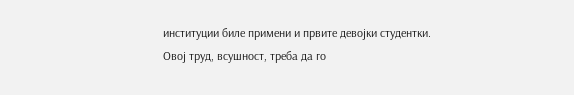институции биле примени и првите девојки студентки.
Овој труд, всушност, треба да го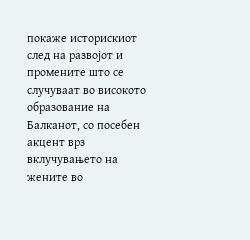покаже историскиот след на развојот и промените што се случуваат во високото образование на Балканот, со посебен акцент врз вклучувањето на жените во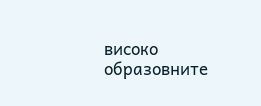високо образовните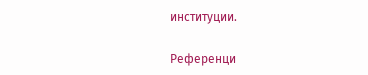институции.

Референци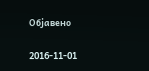Објавено

2016-11-01